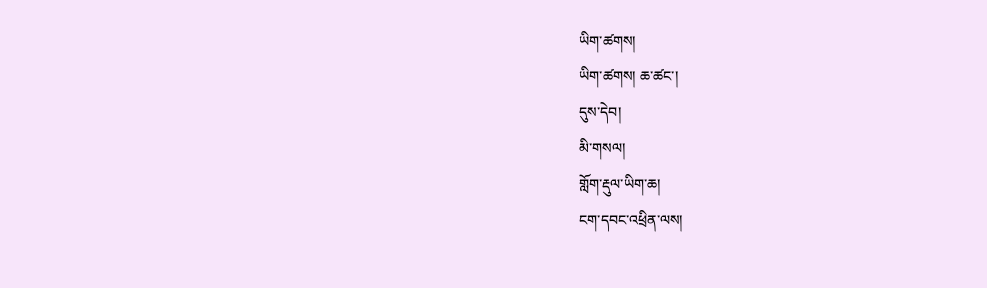ཡིག་ཚགས།
ཡིག་ཚགས། ཆ་ཚང་།
དུས་དེབ།
མི་གསལ།
གློག་རྡུལ་ཡིག་ཆ།
ངག་དབང་འཕྲིན་ལས།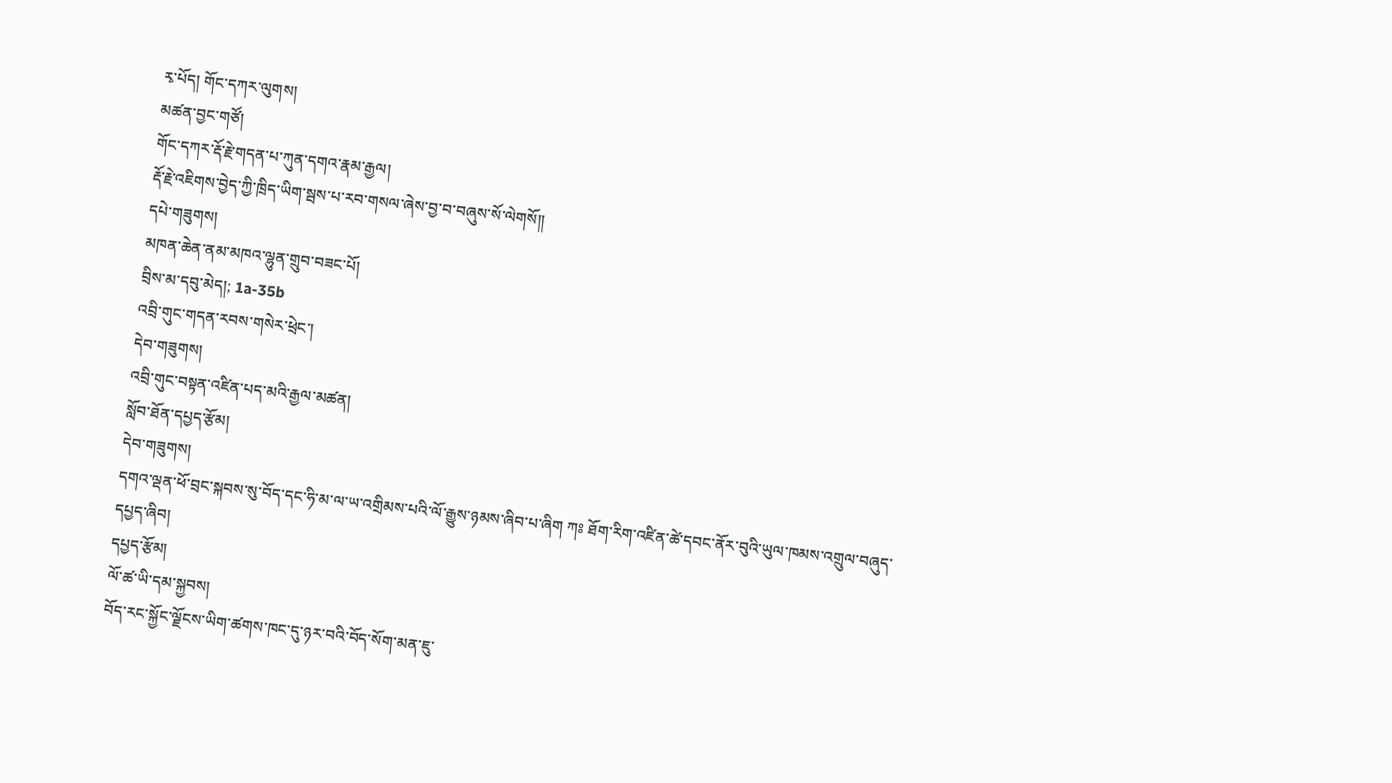རྭ་པོད། གོང་དཀར་ལུགས།
མཚན་བྱང་གཙོ།
གོང་དཀར་རྡོ་རྗེ་གདན་པ་ཀུན་དགའ་རྣམ་རྒྱལ།
རྡོ་རྗེ་འཇིགས་བྱེད་ཀྱི་ཁྲིད་ཡིག་སྦས་པ་རབ་གསལ་ཞེས་བྱ་བ་བཞུས་སོ་ལེགསོ༎
དཔེ་གཟུགས།
མཁན་ཆེན་ནམ་མཁའ་ལྷུན་གྲུབ་བཟང་པོ།
བྲིས་མ་དབུ་མེད།; 1a-35b
འབྲི་གུང་གདན་རབས་གསེར་ཕྲེང་།
དེབ་གཟུགས།
འབྲི་གུང་བསྟན་འཛིན་པད་མའི་རྒྱལ་མཚན།
སློབ་ཐོན་དཔྱད་རྩོམ།
དེབ་གཟུགས།
དགའ་ལྡན་ཕོ་བྲང་སྐབས་སུ་བོད་དང་ཧི་མ་ལ་ཡ་འགྲིམས་པའི་ལོ་རྒྱུས་ཉམས་ཞིབ་པ་ཞིག ཀཿ ཐོག་རིག་འཛིན་ཚེ་དབང་ནོར་བུའི་ཡུལ་ཁམས་འགྲུལ་བཞུད་དཔྱད་ཞིབ།
དཔྱད་རྩོམ།
ལོ་ཚ་ཡི་དམ་སྐྱབས།
བོད་རང་སྐྱོང་ལྗོངས་ཡིག་ཚགས་ཁང་དུ་ཉར་བའི་བོད་སོག་མན་ཇུ་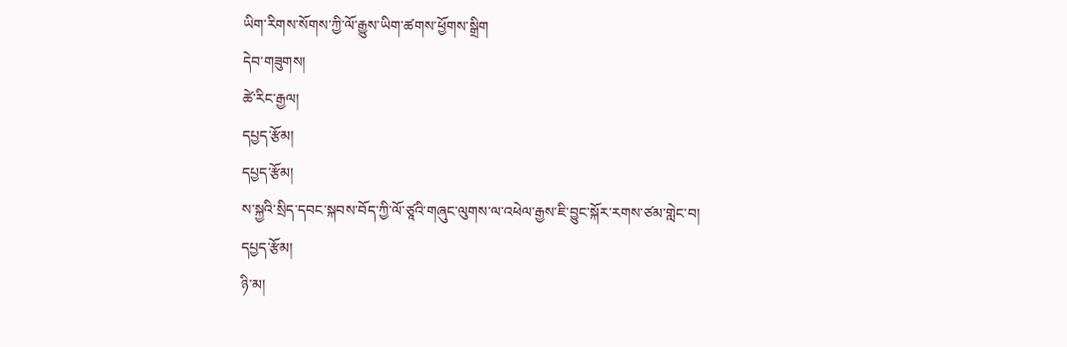ཡིག་རིགས་སོགས་ཀྱི་ལོ་རྒྱུས་ཡིག་ཚགས་ཕྱོགས་སྒྲིག
དེབ་གཟུགས།
ཚེ་རིང་རྒྱལ།
དཔྱད་རྩོམ།
དཔྱད་རྩོམ།
ས་སྐྱའི་སྲིད་དབང་སྐབས་བོད་ཀྱི་ལོ་ཙཱའི་གཞུང་ལུགས་ལ་འཕེལ་རྒྱས་ཇི་བྱུང་སྐོར་རགས་ཙམ་གླེང་བ།
དཔྱད་རྩོམ།
ཉི་མ།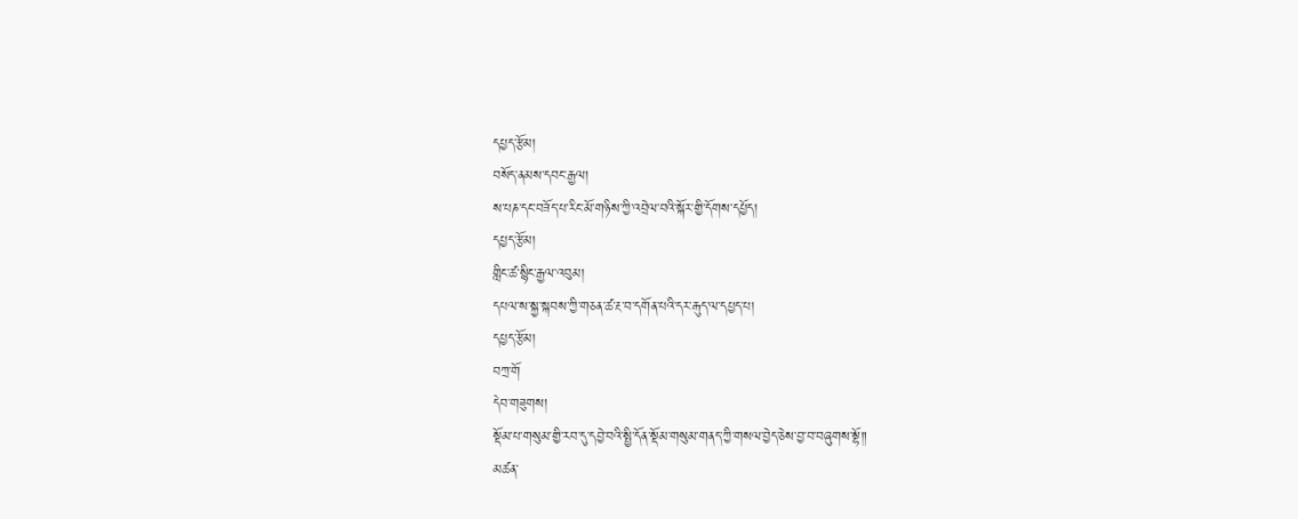དཔྱད་རྩོམ།
བསོད་ནམས་དབང་རྒྱལ།
ས་པཎ་དང་བཟོད་པ་རིང་མོ་གཉིས་ཀྱི་འབྲེལ་བའི་སྐོར་གྱི་དོགས་དཔྱོད།
དཔྱད་རྩོམ།
གླིང་ཚ་སྙིང་རྒྱལ་འབུམ།
དཔལ་ས་སྐྱ་སྐབས་ཀྱི་གཅན་ཚ་རྔ་བ་དགོན་པའི་དར་རྒུད་ལ་དཔྱད་པ།
དཔྱད་རྩོམ།
བཀྲ་གོ
དེབ་གཟུགས།
སྡོམ་པ་གསུམ་གྱི་རབ་དུ་དབྱེ་བའི་སྤྱི་དོན་སྡོམ་གསུམ་གནད་ཀྱི་གསལ་བྱེད་ཅེས་བྱ་བ་བཞུགས་སྷོ༎
མཚན་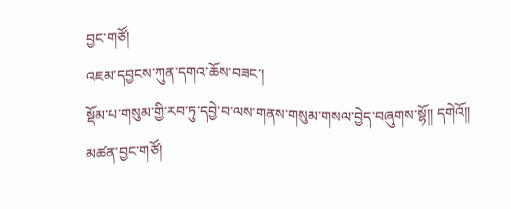བྱང་གཙོ།
འཇམ་དབྱངས་ཀུན་དགའ་ཆོས་བཟང་།
སྡོམ་པ་གསུམ་གྱི་རབ་ཏུ་དབྱེ་བ་ལས་གནས་གསུམ་གསལ་བྱེད་བཞུགས་སྷོ༎ དགེའོ༎
མཚན་བྱང་གཙོ།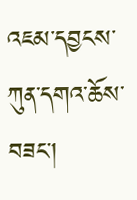འཇམ་དབྱངས་ཀུན་དགའ་ཆོས་བཟང་།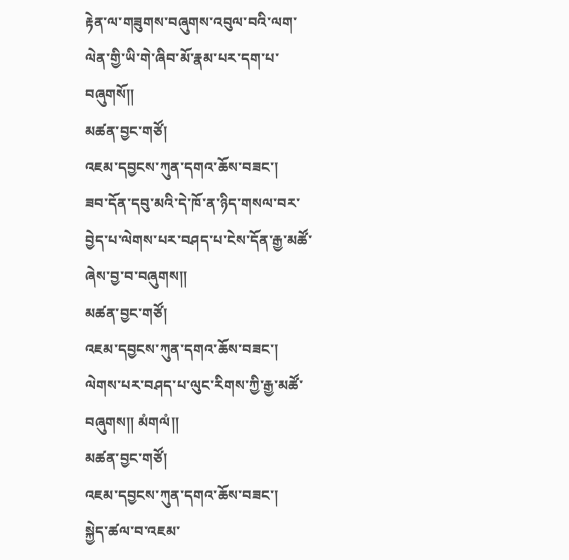རྟེན་ལ་གཟུགས་བཞུགས་འབུལ་བའི་ལག་ལེན་གྱི་ཡི་གེ་ཞིབ་མོ་རྣམ་པར་དག་པ་བཞུགསོ༎
མཚན་བྱང་གཙོ།
འཇམ་དབྱངས་ཀུན་དགའ་ཆོས་བཟང་།
ཟབ་དོན་དབུ་མའི་དེ་ཁོ་ན་ཉིད་གསལ་བར་བྱེད་པ་ལེགས་པར་བཤད་པ་ངེས་དོན་རྒྱ་མཚོ་ཞེས་བྱ་བ་བཞུགས༎
མཚན་བྱང་གཙོ།
འཇམ་དབྱངས་ཀུན་དགའ་ཆོས་བཟང་།
ལེགས་པར་བཤད་པ་ལུང་རིགས་ཀྱི་རྒྱ་མཚོ་བཞུགས༎ མཾགལཾ༎
མཚན་བྱང་གཙོ།
འཇམ་དབྱངས་ཀུན་དགའ་ཆོས་བཟང་།
སྐྱེད་ཚལ་བ་འཇམ་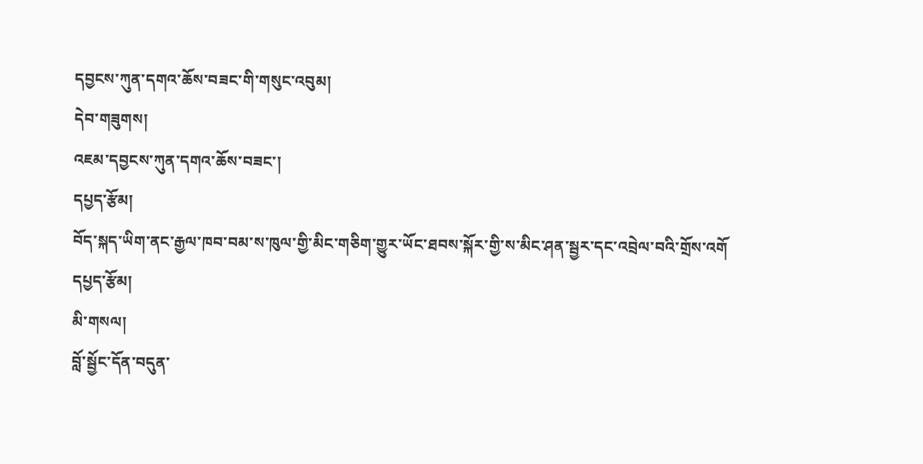དབྱངས་ཀུན་དགའ་ཆོས་བཟང་གི་གསུང་འབུམ།
དེབ་གཟུགས།
འཇམ་དབྱངས་ཀུན་དགའ་ཆོས་བཟང་།
དཔྱད་རྩོམ།
བོད་སྐད་ཡིག་ནང་རྒྱལ་ཁབ་བམ་ས་ཁུལ་གྱི་མིང་གཅིག་གྱུར་ཡོང་ཐབས་སྐོར་གྱི་ས་མིང་ཤན་སྦྱར་དང་འབྲེལ་བའི་གྲོས་འགོ
དཔྱད་རྩོམ།
མི་གསལ།
བློ་སྦྱོང་དོན་བདུན་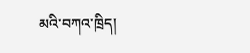མའི་བཀའ་ཁྲིད།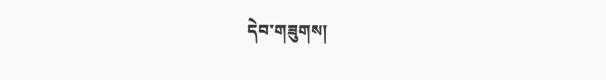དེབ་གཟུགས།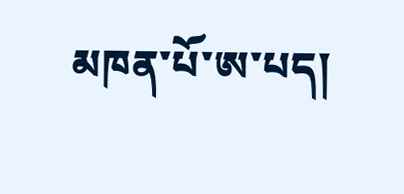མཁན་པོ་ཨ་པད།